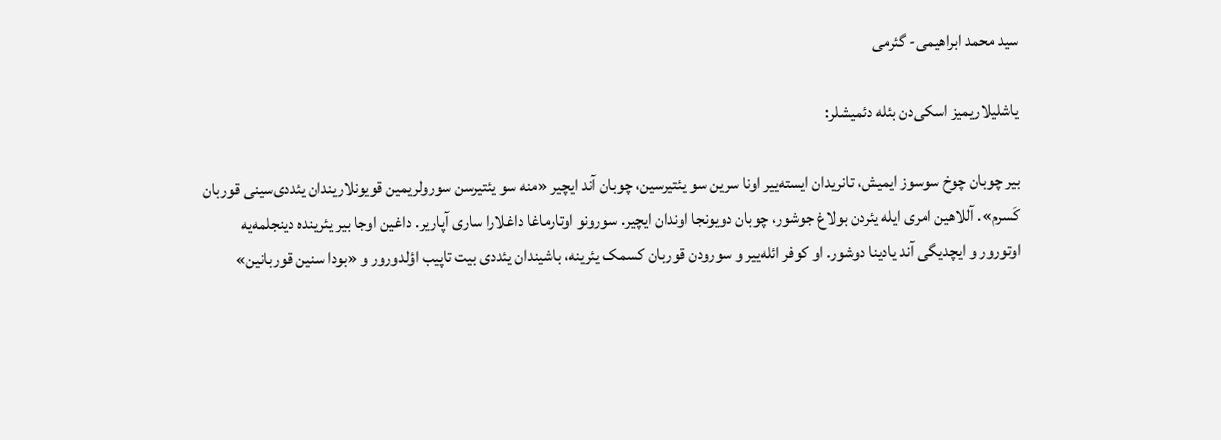سید محمد ابراهیمی- گئرمی

یاشلیلاریمیز اسکی‌دن بئله دئمیشلر:

بیر چوبان چوخ سوسوز ایمیش، تانریدان ایسته‌ییر اونا سرین سو یئتیرسین، چوبان آند ایچیر «منه سو یئتیرسن سورولریمین قویونلاریندان یئددی‌سینی قوربان کَسرم». آللاهین امری ایله یئردن بولاغ جوشور، چوبان دویونجا اوندان ایچیر. سورونو اوتارماغا داغلارا ساری آپاریر. داغین اوجا بیر یئرینده دینجلمه‌یه اوتورور و ایچدیگی آند یادینا دوشور. او کوفر ائله‌ییر و سورودن قوربان کسمک یئرینه، باشیندان یئددی بیت تاپیب اؤلدورور و «بودا سنین قوربانین»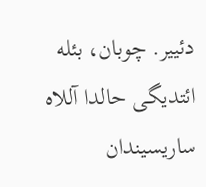دئییر. چوبان، بئله ائتدیگی حالدا آللاه ساریسیندان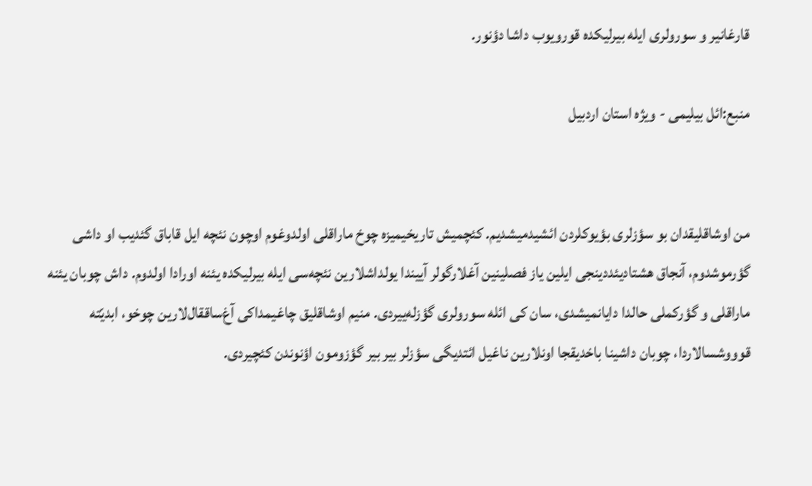قارغانیر و سورولری ایله بیرلیکده قورویوب داشا دؤنور.

منبع:ائل بیلیمی - ویژه استان اردبیل


من اوشاقلیقدان بو سؤزلری بؤیوکلردن ائشیدمیشدیم. کئچمیش تاریخیمیزه چوخ ماراقلی اولدوغوم اوچون نئچه ایل قاباق گئدیب او داشی گؤرموشدوم، آنجاق هشتادیئددینجی ایلین یاز فصلینین آغلارگولر آییندا یولداشلارین نئچه‌سی ایله بیرلیکده یئنه اورادا اولدوم. داش چوبان یئنه ماراقلی و گؤرکملی حالدا دایانمیشدی، سان کی ائله سورولری گؤزله‌ییردی. منیم اوشاقلیق چاغیمداکی آغ‌ساققال‌لارین چوخو، ابدیّته قوووشسالاردا، چوبان داشینا باخدیقجا اونلارین ناغیل ائتدیگی سؤزلر بیر بیر گؤزومون اؤنوندن کئچیردی.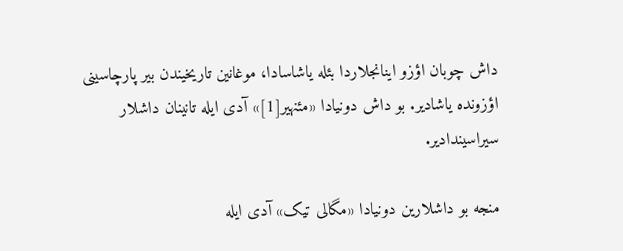داش چوبان اؤزو اینانجلاردا بئله یاشاسادا، موغانین تاریخیندن بیر پارچاسینی اؤزونده یاشادیر. بو داش دونیادا «مئنهیر[1]» آدی ایله تانینان داشلار سیراسیندادیر.

منجه بو داشلارین دونیادا «مگالی تیک» آدی ایله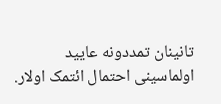تانینان تمددونه عایید اولماسینی احتمال ائتمک اولار.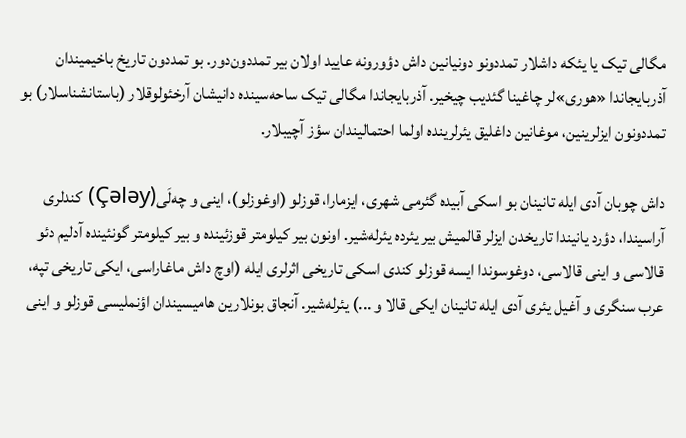مگالی تیک یا یئکه داشلار تمددونو دونیانین داش دؤورونه عایید اولان بیر تمددون‌دور. بو تمددون تاریخ باخیمیندان آذربایجاندا «هوری»لر چاغینا گئدیب چیخیر. آذربایجاندا مگالی تیک ساحه‌سینده دانیشان آرخئولوقلار (باستانشناسلار) بو تمددونون ایزلرینین، موغانین داغلیق یئرلرینده اولما احتمالیندان سؤز آچیبلار.

داش چوبان آدی ایله تانینان بو اسکی آبیده گئرمی شهری، ایزمارا، قوزلو (اوغوزلو)، اینی و چه‌لَی(Çələy) کندلری آراسیندا، دؤرد یانیندا تاریخدن ایزلر قالمیش بیر یئرده یئرله‌شیر. اونون بیر کیلومتر قوزئینده و بیر کیلومتر گونئینده آدلیم دئو قالاسی و اینی قالاسی، دوغوسوندا ایسه قوزلو کندی اسکی تاریخی اثرلری ایله (اوچ داش ماغاراسی، ایکی تاریخی تپه، عرب سنگری و آغیل یئری آدی ایله تانینان ایکی قالا و ...) یئرله‌شیر. آنجاق بونلارین هامیسیندان اؤنملیسی قوزلو و اینی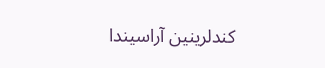کندلرینین آراسیندا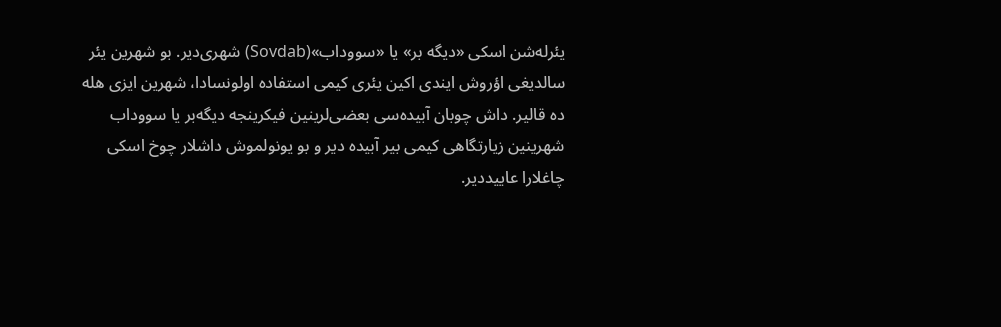یئرله‌شن اسکی «دیگه بر» یا «سووداب»(Sovdab) شهری‌دیر. بو شهرین یئر سالدیغی اؤروش ایندی اکین یئری کیمی استفاده اولونسادا، شهرین ایزی هله ده قالیر. داش چوبان آبیده‌سی بعضی‌لرینین فیکرینجه دیگه‌بر یا سووداب شهرینین زیارتگاهی کیمی بیر آبیده دیر و بو یونولموش داشلار چوخ اسکی چاغلارا عاییددیر.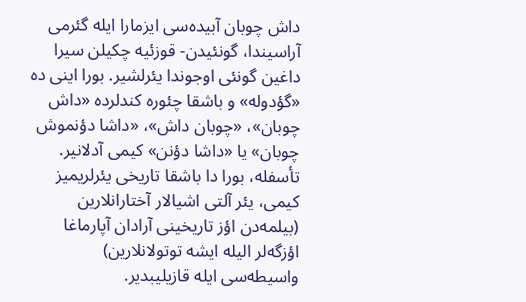داش چوبان آبیده‌سی ایزمارا ایله گئرمی آراسیندا، گونئیدن- قوزئیه چکیلن سیرا داغین گونئی اوجوندا یئرلشیر. بورا اینی ده «گؤدوله» و باشقا چئوره کندلرده «داش چوبان»، «چوبان داش»، «داشا دؤنموش چوبان» یا «داشا دؤنن» کیمی آدلانیر. تأسفله، بورا دا باشقا تاریخی یئرلریمیز کیمی، یئر آلتی اشیالار آختارانلارین (بیلمه‌دن اؤز تاریخینی آرادان آپارماغا اؤزگه‌لر الیله ایشه توتولانلارین) واسیطه‌سی ایله قازیلیبدیر.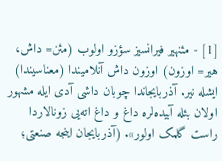[1] - مئنهیر فیرانسیز سؤزو اولوب (مئن= داش، هیر= اوزون) اوزون داش آنلامیندا (معناسیندا) ایشله نیر. آذربایجاندا چوبان داشی آدی ایله مشهور اولان بئله آبیده‌لره داغ و داغ اته‌یی زونالاردا راست گلمک اولور». (آذربایجان اینجه صنعتی؛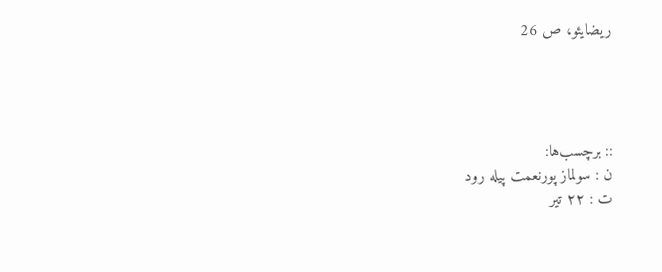ریضایئو، ص 26




:: برچسب‌ها:
ن : سولماز پورنعمت پیله رود
ت : ٢٢ تیر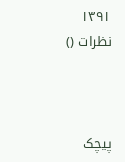۱۳٩۱
نظرات ()



پیچک